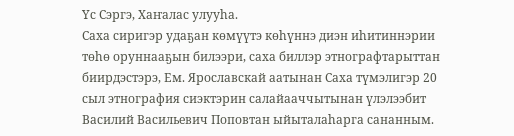Үс Сэргэ, Хаҥалас улууһа.
Саха сиригэр удаҕан көмүүтэ көһүннэ диэн иһитиннэрии төһө оруннааҕын билээри, саха биллэр этнографтарыттан биирдэстэрэ, Ем. Ярославскай аатынан Саха түмэлигэр 20 сыл этнография сиэктэрин салайааччытынан үлэлээбит Василий Васильевич Поповтан ыйыталаһарга сананным.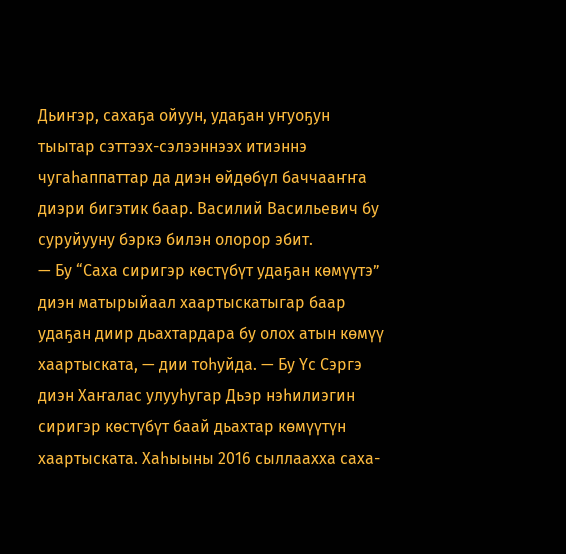Дьиҥэр, сахаҕа ойуун, удаҕан уҥуоҕун тыытар сэттээх-сэлээннээх итиэннэ чугаһаппаттар да диэн өйдөбүл баччааҥҥа диэри бигэтик баар. Василий Васильевич бу суруйууну бэркэ билэн олорор эбит.
— Бу “Саха сиригэр көстүбүт удаҕан көмүүтэ” диэн матырыйаал хаартыскатыгар баар удаҕан диир дьахтардара бу олох атын көмүү хаартыската, — дии тоһуйда. — Бу Үс Сэргэ диэн Хаҥалас улууһугар Дьэр нэһилиэгин сиригэр көстүбүт баай дьахтар көмүүтүн хаартыската. Хаһыыны 2016 сыллаахха саха-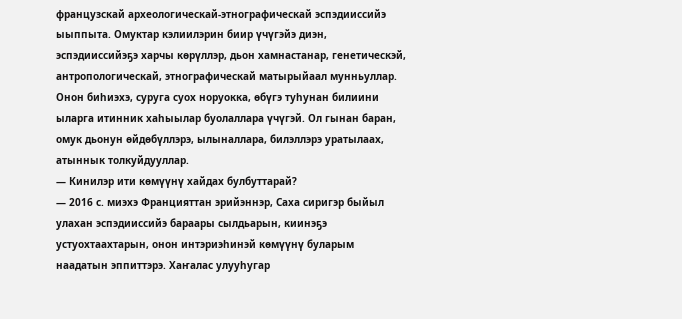французскай археологическай-этнографическай эспэдииссийэ ыыппыта. Омуктар кэлиилэрин биир үчүгэйэ диэн, эспэдииссийэҕэ харчы көрүллэр, дьон хамнастанар, генетическэй, антропологическай, этнографическай матырыйаал мунньуллар. Онон биһиэхэ, суруга суох норуокка, өбүгэ туһунан билиини ыларга итинник хаһыылар буолаллара үчүгэй. Ол гынан баран, омук дьонун өйдөбүллэрэ, ылыналлара, билэллэрэ уратылаах, атыннык толкуйдууллар.
— Кинилэр ити көмүүнү хайдах булбуттарай?
— 2016 с. миэхэ Францияттан эрийэннэр, Саха сиригэр быйыл улахан эспэдииссийэ бараары сылдьарын, киинэҕэ устуохтаахтарын, онон интэриэһинэй көмүүнү буларым наадатын эппиттэрэ. Хаҥалас улууһугар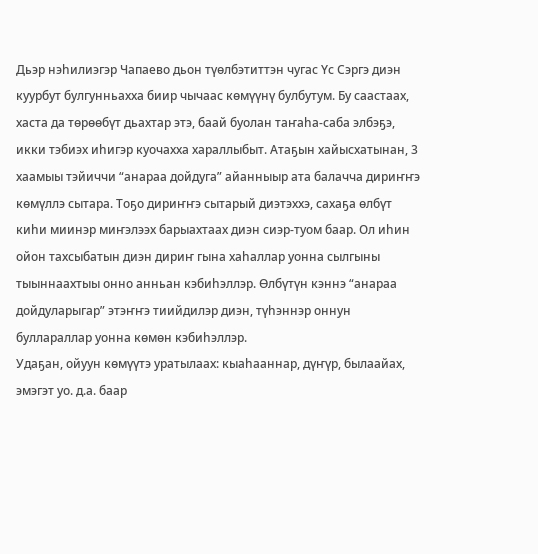Дьэр нэһилиэгэр Чапаево дьон түөлбэтиттэн чугас Үс Сэргэ диэн куурбут булгунньахха биир чычаас көмүүнү булбутум. Бу саастаах, хаста да төрөөбүт дьахтар этэ, баай буолан таҥаһа-саба элбэҕэ, икки тэбиэх иһигэр куочахха хараллыбыт. Атаҕын хайысхатынан, 3 хаамыы тэйиччи “анараа дойдуга” айанныыр ата балачча дириҥҥэ көмүллэ сытара. Тоҕо дириҥҥэ сытарый диэтэххэ, сахаҕа өлбүт киһи миинэр миҥэлээх барыахтаах диэн сиэр-туом баар. Ол иһин ойон тахсыбатын диэн дириҥ гына хаһаллар уонна сылгыны тыыннаахтыы онно анньан кэбиһэллэр. Өлбүтүн кэннэ “анараа дойдуларыгар” этэҥҥэ тиийдилэр диэн, түһэннэр оннун буллараллар уонна көмөн кэбиһэллэр.
Удаҕан, ойуун көмүүтэ уратылаах: кыаһааннар, дүҥүр, былаайах, эмэгэт уо. д.а. баар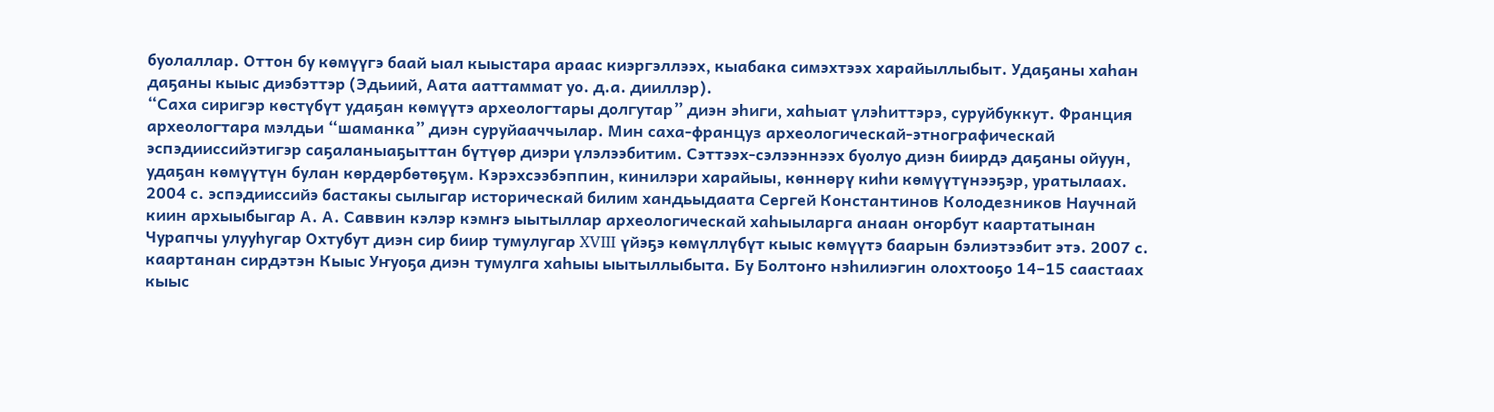буолаллар. Оттон бу көмүүгэ баай ыал кыыстара араас киэргэллээх, кыабака симэхтээх харайыллыбыт. Удаҕаны хаһан даҕаны кыыс диэбэттэр (Эдьиий, Аата ааттаммат уо. д.а. дииллэр).
“Саха сиригэр көстүбүт удаҕан көмүүтэ археологтары долгутар” диэн эһиги, хаһыат үлэһиттэрэ, суруйбуккут. Франция археологтара мэлдьи “шаманка” диэн суруйааччылар. Мин саха-француз археологическай-этнографическай эспэдииссийэтигэр саҕаланыаҕыттан бүтүөр диэри үлэлээбитим. Сэттээх-сэлээннээх буолуо диэн биирдэ даҕаны ойуун, удаҕан көмүүтүн булан көрдөрбөтөҕүм. Кэрэхсээбэппин, кинилэри харайыы, көннөрү киһи көмүүтүнээҕэр, уратылаах.
2004 с. эспэдииссийэ бастакы сылыгар историческай билим хандьыдаата Сергей Константинов Колодезников Научнай киин архыыбыгар А. А. Саввин кэлэр кэмҥэ ыытыллар археологическай хаһыыларга анаан оҥорбут каартатынан Чурапчы улууһугар Охтубут диэн сир биир тумулугар XVIII үйэҕэ көмүллүбүт кыыс көмүүтэ баарын бэлиэтээбит этэ. 2007 с. каартанан сирдэтэн Кыыс Уҥуоҕа диэн тумулга хаһыы ыытыллыбыта. Бу Болтоҥо нэһилиэгин олохтооҕо 14–15 саастаах кыыс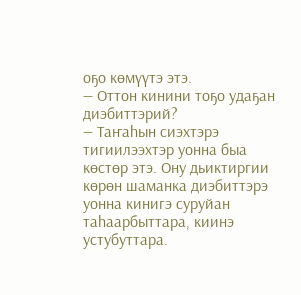оҕо көмүүтэ этэ.
— Оттон кинини тоҕо удаҕан диэбиттэрий?
— Таҥаһын сиэхтэрэ тигиилээхтэр уонна быа көстөр этэ. Ону дьиктиргии көрөн шаманка диэбиттэрэ уонна кинигэ суруйан таһаарбыттара, киинэ устубуттара.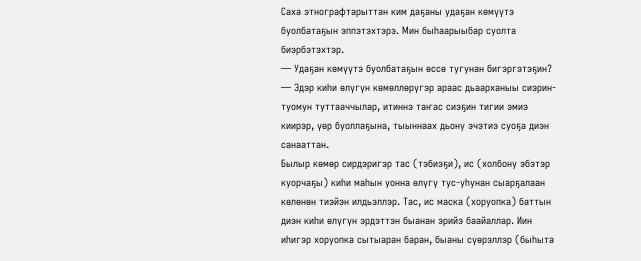Саха этнографтарыттан ким даҕаны удаҕан көмүүтэ буолбатаҕын эппэтэхтэрэ. Мин быһаарыыбар суолта биэрбэтэхтэр.
— Удаҕан көмүүтэ буолбатаҕын өссө тугунан бигэргэтэҕин?
— Эдэр киһи өлүгүн көмөллөрүгэр араас дьаарханыы сиэрин-туомун туттааччылар, итиннэ таҥас сиэҕин тигии эмиэ киирэр, үөр буоллаҕына, тыыннаах дьону эчэтиэ суоҕа диэн санааттан.
Былыр көмөр сирдэригэр тас (тэбиэҕи), ис (холбону эбэтэр куорчаҕы) киһи маһын уонна өлүгү тус-уһунан сыарҕалаан көлөнөн тиэйэн илдьэллэр. Тас, ис маска (хоруопка) баттын диэн киһи өлүгүн эрдэттэн быанан эрийэ баайаллар. Иин иһигэр хоруопка сытыаран баран, быаны сүөрэллэр (быһыта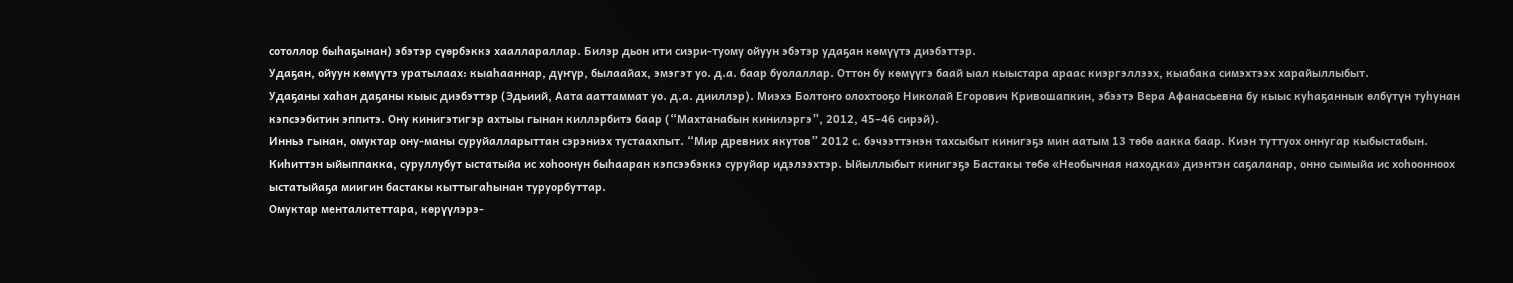сотоллор быһаҕынан) эбэтэр сүөрбэккэ хааллараллар. Билэр дьон ити сиэри-туому ойуун эбэтэр удаҕан көмүүтэ диэбэттэр.
Удаҕан, ойуун көмүүтэ уратылаах: кыаһааннар, дүҥүр, былаайах, эмэгэт уо. д.а. баар буолаллар. Оттон бу көмүүгэ баай ыал кыыстара араас киэргэллээх, кыабака симэхтээх харайыллыбыт.
Удаҕаны хаһан даҕаны кыыс диэбэттэр (Эдьиий, Аата ааттаммат уо. д.а. дииллэр). Миэхэ Болтоҥо олохтооҕо Николай Егорович Кривошапкин, эбээтэ Вера Афанасьевна бу кыыс куһаҕаннык өлбүтүн туһунан кэпсээбитин эппитэ. Ону кинигэтигэр ахтыы гынан киллэрбитэ баар (“Махтанабын кинилэргэ”, 2012, 45–46 сирэй).
Инньэ гынан, омуктар ону-маны суруйалларыттан сэрэниэх тустаахпыт. “Мир древних якутов” 2012 с. бэчээттэнэн тахсыбыт кинигэҕэ мин аатым 13 төбө аакка баар. Киэн туттуох оннугар кыбыстабын. Киһиттэн ыйыппакка, суруллубут ыстатыйа ис хоһоонун быһааран кэпсээбэккэ суруйар идэлээхтэр. Ыйыллыбыт кинигэҕэ Бастакы төбө «Необычная находка» диэнтэн саҕаланар, онно сымыйа ис хоһоонноох ыстатыйаҕа миигин бастакы кыттыгаһынан туруорбуттар.
Омуктар менталитеттара, көрүүлэрэ-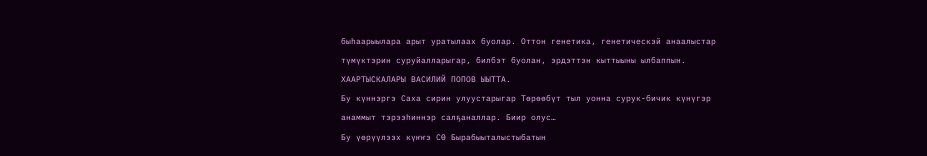быһаарыылара арыт уратылаах буолар. Оттон генетика, генетическэй анаалыстар түмүктэрин суруйалларыгар, билбэт буолан, эрдэттэн кыттыыны ылбаппын.
ХААРТЫСКАЛАРЫ ВАСИЛИЙ ПОПОВ ЫЫТТА.
Бу күннэргэ Саха сирин улуустарыгар Төрөөбүт тыл уонна сурук-бичик күнүгэр анаммыт тэрээһиннэр салҕаналлар. Биир олус…
Бу үөрүүлээх күҥҥэ СӨ Бырабыыталыстыбатын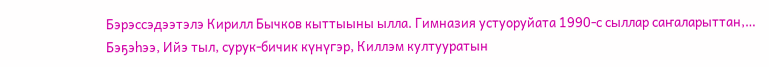Бэрэссэдээтэлэ Кирилл Бычков кыттыыны ылла. Гимназия устуоруйата 1990-с сыллар саҥаларыттан,…
Бэҕэһээ, Ийэ тыл, сурук-бичик күнүгэр, Киллэм култууратын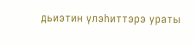дьиэтин үлэһиттэрэ ураты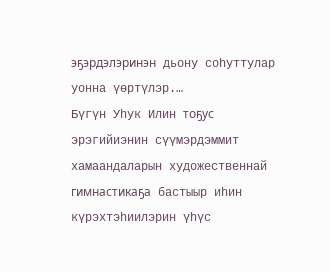эҕэрдэлэринэн дьону соһуттулар уонна үөртүлэр.…
Бүгүн Уһук Илин тоҕус эрэгийиэнин сүүмэрдэммит хамаандаларын художественнай гимнастикаҕа бастыыр иһин күрэхтэһиилэрин үһүс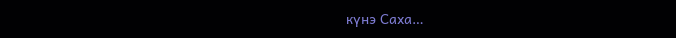күнэ Саха…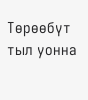Төрөөбүт тыл уонна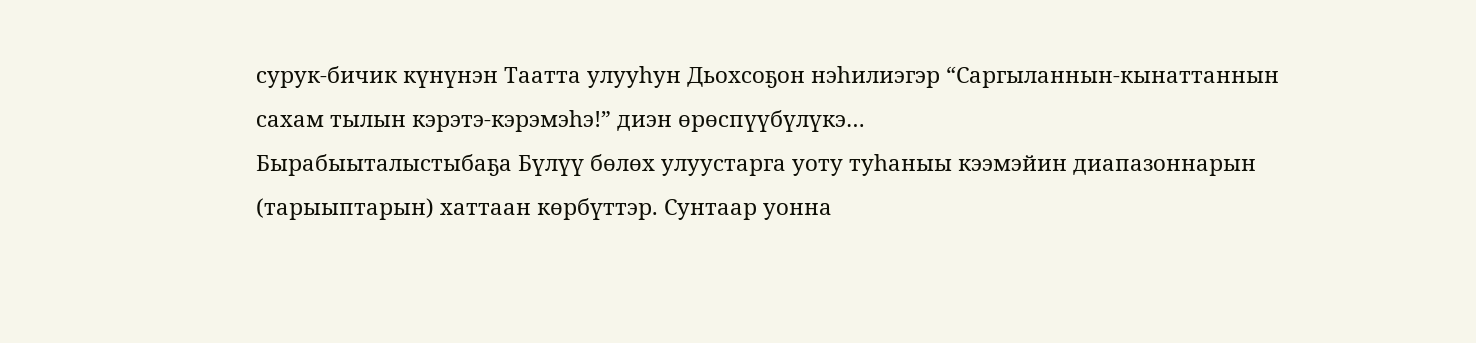сурук-бичик күнүнэн Таатта улууһун Дьохсоҕон нэһилиэгэр “Саргыланнын-кынаттаннын сахам тылын кэрэтэ-кэрэмэһэ!” диэн өрөспүүбүлүкэ…
Бырабыыталыстыбаҕа Бүлүү бөлөх улуустарга уоту туһаныы кээмэйин диапазоннарын (тарыыптарын) хаттаан көрбүттэр. Сунтаар уонна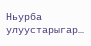Ньурба улуустарыгар…